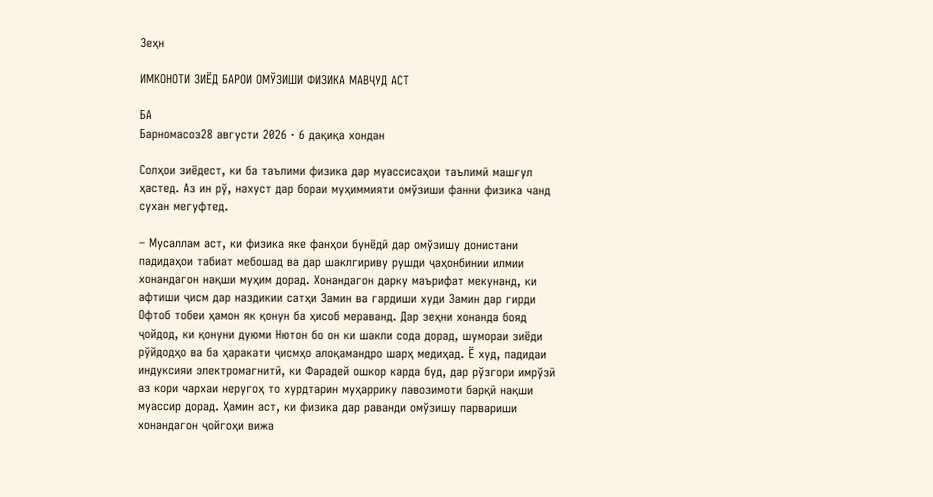Зеҳн

ИМКОНОТИ ЗИЁД БАРОИ ОМЎЗИШИ ФИЗИКА МАВҶУД АСТ

БА
Барномасоз28 августи 2026 · 6 дақиқа хондан

Солҳои зиёдест, ки ба таълими физика дар муассисаҳои таълимӣ машғул ҳастед. Аз ин рў, нахуст дар бораи муҳиммияти омўзиши фанни физика чанд сухан мегуфтед.

– Мусаллам аст, ки физика яке фанҳои бунёдӣ дар омўзишу донистани падидаҳои табиат мебошад ва дар шаклгириву рушди ҷаҳонбинии илмии хонандагон нақши муҳим дорад. Хонандагон дарку маърифат мекунанд, ки афтиши ҷисм дар наздикии сатҳи Замин ва гардиши худи Замин дар гирди Офтоб тобеи ҳамон як қонун ба ҳисоб мераванд. Дар зеҳни хонанда бояд ҷойдод, ки қонуни дуюми Нютон бо он ки шакли сода дорад, шумораи зиёди рўйдодҳо ва ба ҳаракати ҷисмҳо алоқамандро шарҳ медиҳад. Ё худ, падидаи индуксияи электромагнитӣ, ки Фарадей ошкор карда буд, дар рўзгори имрўзӣ аз кори чархаи неругоҳ то хурдтарин муҳаррику лавозимоти барқӣ нақши муассир дорад. Ҳамин аст, ки физика дар раванди омўзишу парвариши хонандагон ҷойгоҳи вижа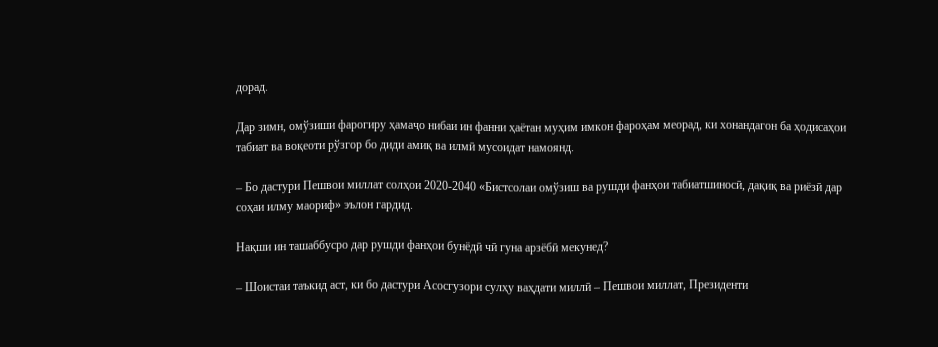дорад.

Дар зимн, омўзиши фарогиру ҳамаҷо нибаи ин фанни ҳаётан муҳим имкон фароҳам меорад, ки хонандагон ба ҳодисаҳои табиат ва воқеоти рўзгор бо диди амиқ ва илмӣ мусоидат намоянд.

– Бо дастури Пешвои миллат солҳои 2020-2040 «Бистсолаи омўзиш ва рушди фанҳои табиатшиносӣ, дақиқ ва риёзӣ дар соҳаи илму маориф» эълон гардид.

Нақши ин ташаббусро дар рушди фанҳои бунёдӣ чӣ гуна арзёбӣ мекунед?

– Шоистаи таъкид аст, ки бо дастури Асосгузори сулҳу ваҳдати миллӣ – Пешвои миллат, Президенти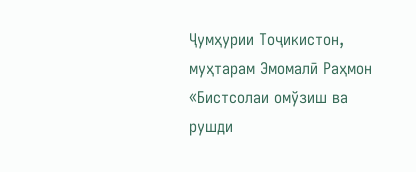Ҷумҳурии Тоҷикистон, муҳтарам Эмомалӣ Раҳмон «Бистсолаи омўзиш ва рушди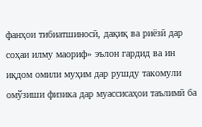фанҳои тибиатшиносӣ, дақиқ ва риёзӣ дар соҳаи илму маориф» эълон гардид ва ин иқдом омили муҳим дар рушду такомули омўзиши физика дар муассисаҳои таълимӣ ба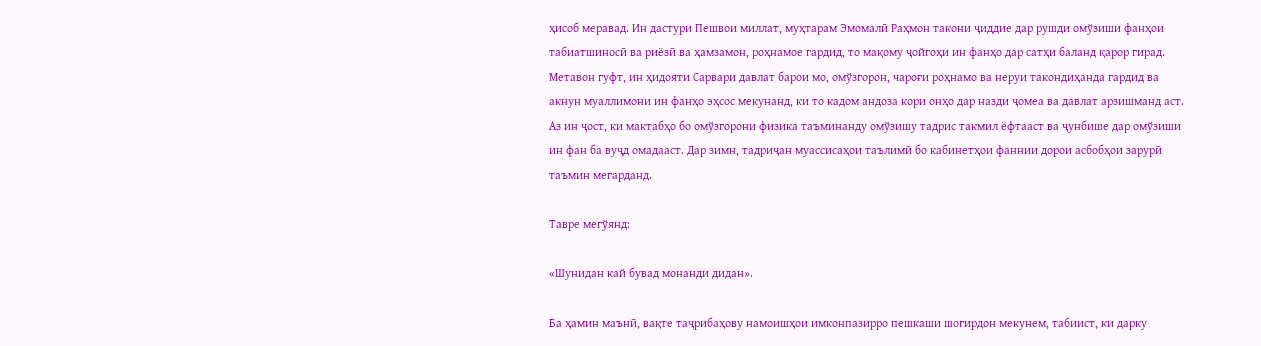ҳисоб меравад. Ин дастури Пешвои миллат, муҳтарам Эмомалӣ Раҳмон такони ҷиддие дар рушди омўзиши фанҳои табиатшиносӣ ва риёзӣ ва ҳамзамон, роҳнамое гардид, то мақому ҷойгоҳи ин фанҳо дар сатҳи баланд қарор гирад. Метавон гуфт, ин ҳидояти Сарвари давлат барои мо, омўзгорон, чароғи роҳнамо ва неруи такондиҳанда гардид ва акнун муаллимони ин фанҳо эҳсос мекунанд, ки то кадом андоза кори онҳо дар назди ҷомеа ва давлат арзишманд аст. Аз ин ҷост, ки мактабҳо бо омўзгорони физика таъминанду омўзишу тадрис такмил ёфтааст ва ҷунбише дар омўзиши ин фан ба вуҷд омадааст. Дар зимн, тадриҷан муассисаҳои таълимӣ бо кабинетҳои фаннии дорои асбобҳои зарурӣ таъмин мегарданд.

Тавре мегўянд:

«Шунидан кай бувад монанди дидан».

Ба ҳамин маънӣ, вақте таҷрибаҳову намоишҳои имконпазирро пешкаши шогирдон мекунем, табиист, ки дарку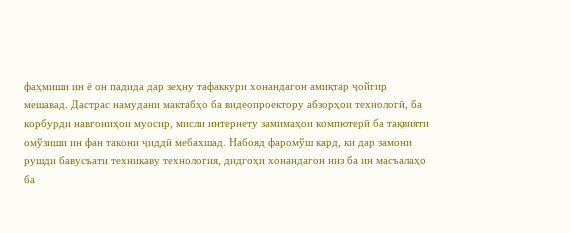фаҳмиши ин ё он падида дар зеҳну тафаккури хонандагон амиқтар ҷойгир мешавад. Дастрас намудани мактабҳо ба видеопроектору абзорҳои технологӣ, ба корбурди навгониҳои муосир, мисли интернету замимаҳои компютерӣ ба тақвияти омўзиши ин фан такони ҷиддӣ мебахшад. Набояд фаромўш кард, ки дар замони рушди бавусъати техникаву технология, дидгоҳи хонандагон низ ба ин масъалаҳо ба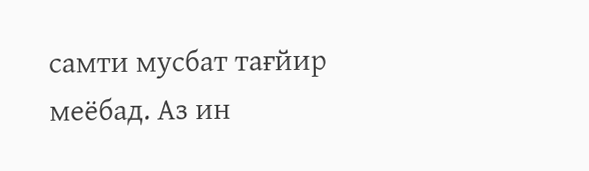самти мусбат тағйир меёбад. Аз ин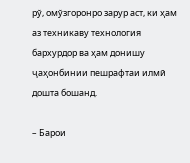рў, омўзгоронро зарур аст, ки ҳам аз техникаву технология бархурдор ва ҳам донишу ҷаҳонбинии пешрафтаи илмӣ дошта бошанд.

– Барои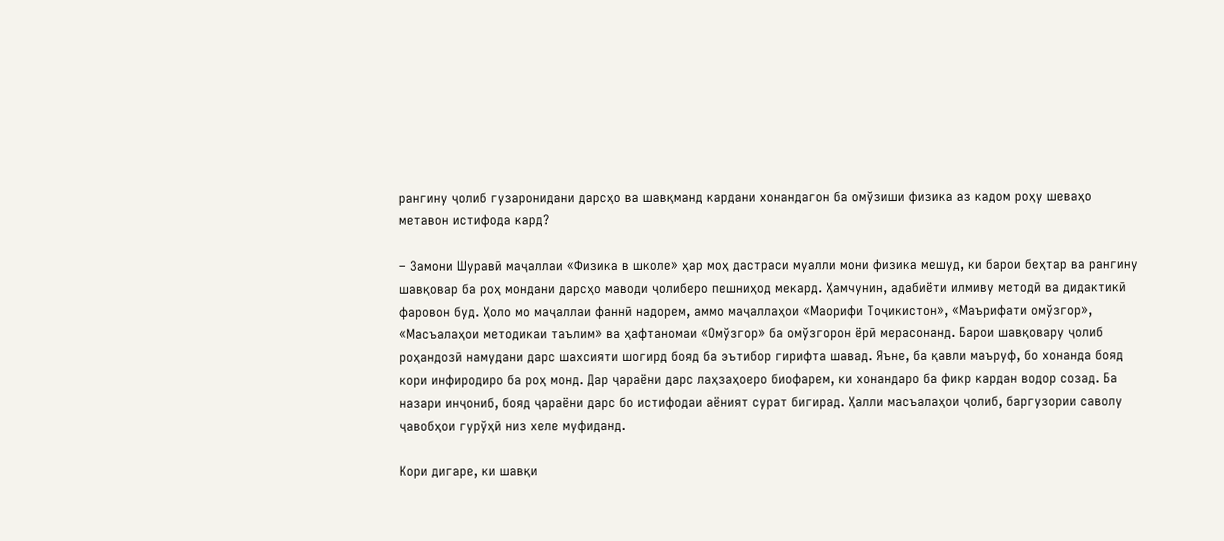рангину ҷолиб гузаронидани дарсҳо ва шавқманд кардани хонандагон ба омўзиши физика аз кадом роҳу шеваҳо метавон истифода кард?

– Замони Шуравӣ маҷаллаи «Физика в школе» ҳар моҳ дастраси муалли мони физика мешуд, ки барои беҳтар ва рангину шавқовар ба роҳ мондани дарсҳо маводи ҷолиберо пешниҳод мекард. Ҳамчунин, адабиёти илмиву методӣ ва дидактикӣ фаровон буд. Ҳоло мо маҷаллаи фаннӣ надорем, аммо маҷаллаҳои «Маорифи Тоҷикистон», «Маърифати омўзгор», «Масъалаҳои методикаи таълим» ва ҳафтаномаи «Омўзгор» ба омўзгорон ёрӣ мерасонанд. Барои шавқовару ҷолиб роҳандозӣ намудани дарс шахсияти шогирд бояд ба эътибор гирифта шавад. Яъне, ба қавли маъруф, бо хонанда бояд кори инфиродиро ба роҳ монд. Дар ҷараёни дарс лаҳзаҳоеро биофарем, ки хонандаро ба фикр кардан водор созад. Ба назари инҷониб, бояд ҷараёни дарс бо истифодаи аёният сурат бигирад. Ҳалли масъалаҳои ҷолиб, баргузории саволу ҷавобҳои гурўҳӣ низ хеле муфиданд.

Кори дигаре, ки шавқи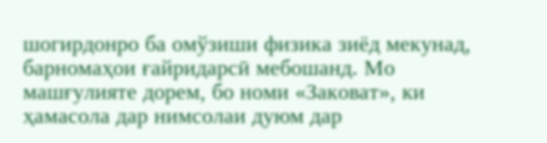шогирдонро ба омўзиши физика зиёд мекунад, барномаҳои ғайридарсӣ мебошанд. Мо машғулияте дорем, бо номи «Заковат», ки ҳамасола дар нимсолаи дуюм дар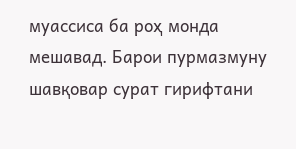муассиса ба роҳ монда мешавад. Барои пурмазмуну шавқовар сурат гирифтани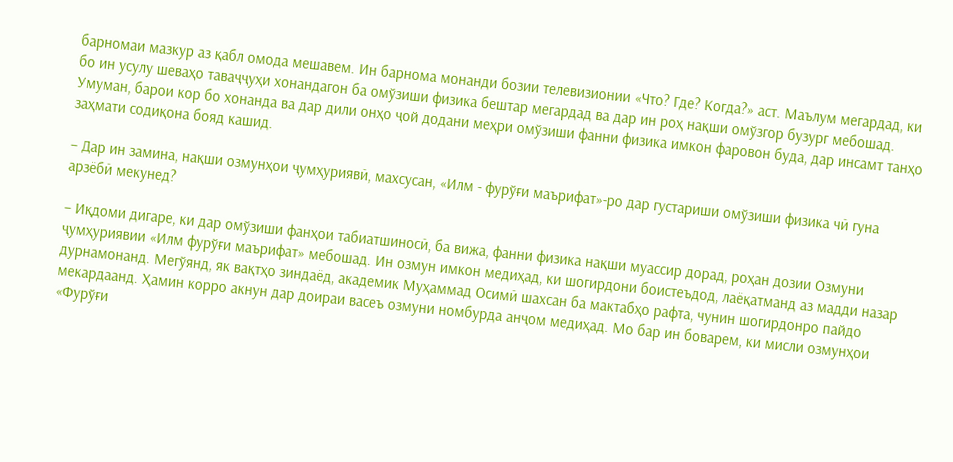барномаи мазкур аз қабл омода мешавем. Ин барнома монанди бозии телевизионии «Что? Где? Когда?» аст. Маълум мегардад, ки бо ин усулу шеваҳо таваҷҷуҳи хонандагон ба омўзиши физика бештар мегардад ва дар ин роҳ нақши омўзгор бузург мебошад. Умуман, барои кор бо хонанда ва дар дили онҳо ҷой додани меҳри омўзиши фанни физика имкон фаровон буда, дар инсамт танҳо заҳмати содиқона бояд кашид.

– Дар ин замина, нақши озмунҳои ҷумҳуриявӣ, махсусан, «Илм - фурўғи маърифат»-ро дар густариши омўзиши физика чӣ гуна арзёбӣ мекунед?

– Иқдоми дигаре, ки дар омўзиши фанҳои табиатшиносӣ, ба вижа, фанни физика нақши муассир дорад, роҳан дозии Озмуни ҷумҳуриявии «Илм фурўғи маърифат» мебошад. Ин озмун имкон медиҳад, ки шогирдони боистеъдод, лаёқатманд аз мадди назар дурнамонанд. Мегўянд, як вақтҳо зиндаёд, академик Муҳаммад Осимӣ шахсан ба мактабҳо рафта, чунин шогирдонро пайдо мекардаанд. Ҳамин корро акнун дар доираи васеъ озмуни номбурда анҷом медиҳад. Мо бар ин боварем, ки мисли озмунҳои «Фурўғи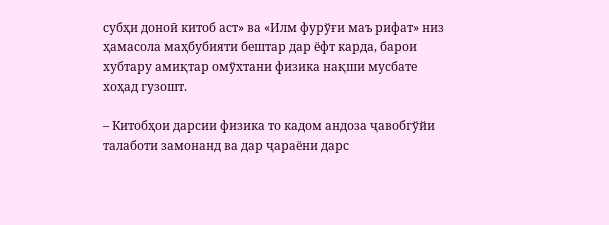субҳи доноӣ китоб аст» ва «Илм фурўғи маъ рифат» низ ҳамасола маҳбубияти бештар дар ёфт карда, барои хубтару амиқтар омўхтани физика нақши мусбате хоҳад гузошт.

– Китобҳои дарсии физика то кадом андоза ҷавобгўйи талаботи замонанд ва дар ҷараёни дарс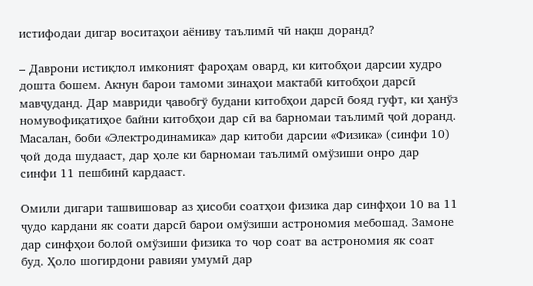истифодаи дигар воситаҳои аёниву таълимӣ чӣ нақш доранд?

– Даврони истиқлол имконият фароҳам овард, ки китобҳои дарсии худро дошта бошем. Акнун барои тамоми зинаҳои мактабӣ китобҳои дарсӣ мавҷуданд. Дар мавриди ҷавобгў будани китобҳои дарсӣ бояд гуфт, ки ҳанўз номувофиқатиҳое байни китобҳои дар сӣ ва барномаи таълимӣ ҷой доранд. Масалан, боби «Электродинамика» дар китоби дарсии «Физика» (синфи 10) ҷой дода шудааст, дар ҳоле ки барномаи таълимӣ омўзиши онро дар синфи 11 пешбинӣ кардааст.

Омили дигари ташвишовар аз ҳисоби соатҳои физика дар синфҳои 10 ва 11 ҷудо кардани як соати дарсӣ барои омўзиши астрономия мебошад. Замоне дар синфҳои болоӣ омўзиши физика то чор соат ва астрономия як соат буд. Ҳоло шогирдони равияи умумӣ дар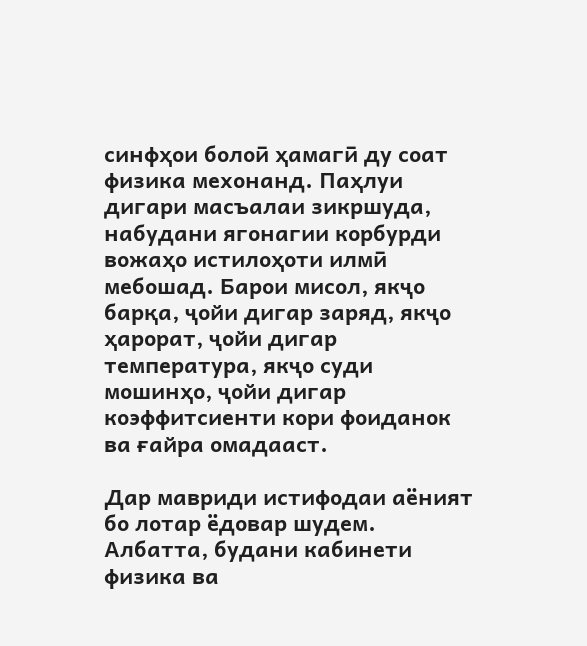синфҳои болоӣ ҳамагӣ ду соат физика мехонанд. Паҳлуи дигари масъалаи зикршуда, набудани ягонагии корбурди вожаҳо истилоҳоти илмӣ мебошад. Барои мисол, якҷо барқа, ҷойи дигар заряд, якҷо ҳарорат, ҷойи дигар температура, якҷо суди мошинҳо, ҷойи дигар коэффитсиенти кори фоиданок ва ғайра омадааст.

Дар мавриди истифодаи аёният бо лотар ёдовар шудем. Албатта, будани кабинети физика ва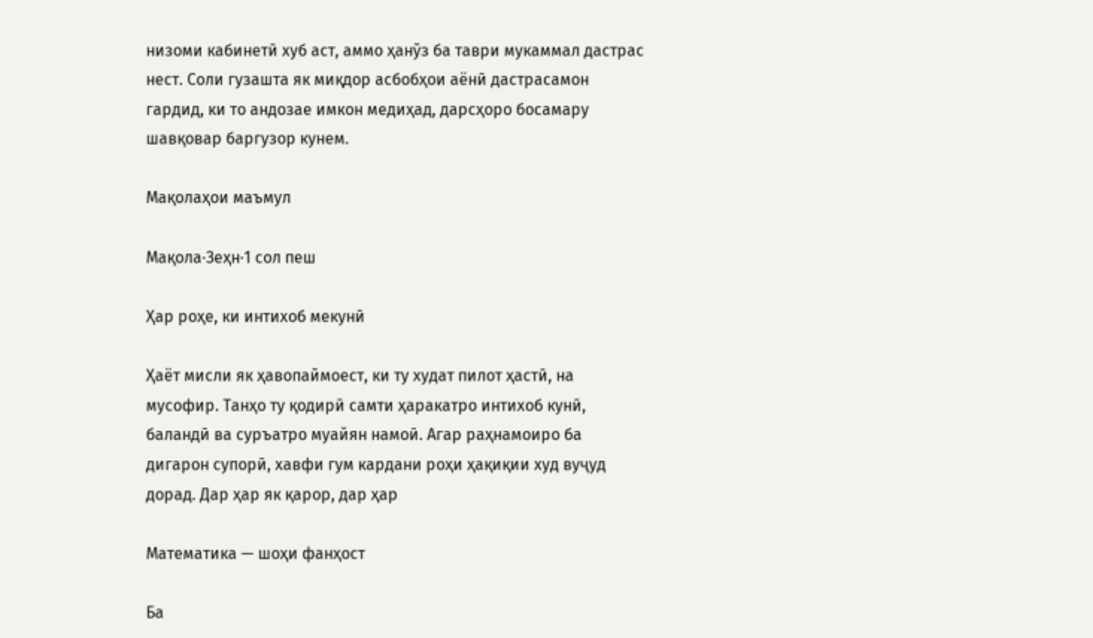низоми кабинетӣ хуб аст, аммо ҳанўз ба таври мукаммал дастрас нест. Соли гузашта як миқдор асбобҳои аёнӣ дастрасамон гардид, ки то андозае имкон медиҳад, дарсҳоро босамару шавқовар баргузор кунем.

Мақолаҳои маъмул

Мақола·Зеҳн·1 сол пеш

Ҳар роҳе, ки интихоб мекунӣ

Ҳаёт мисли як ҳавопаймоест, ки ту худат пилот ҳастӣ, на мусофир. Танҳо ту қодирӣ самти ҳаракатро интихоб кунӣ, баландӣ ва суръатро муайян намоӣ. Агар раҳнамоиро ба дигарон супорӣ, хавфи гум кардани роҳи ҳақиқии худ вуҷуд дорад. Дар ҳар як қарор, дар ҳар

Математика — шоҳи фанҳост

Ба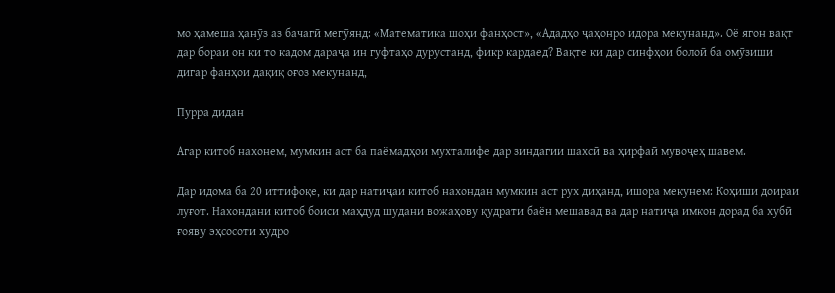мо ҳамеша ҳанӯз аз бачагӣ мегӯянд: «Математика шоҳи фанҳост», «Ададҳо ҷаҳонро идора мекунанд». Оё ягон вақт дар бораи он ки то кадом дараҷа ин гуфтаҳо дурустанд, фикр кардаед? Вақте ки дар синфҳои болоӣ ба омӯзиши дигар фанҳои дақиқ оғоз мекунанд,

Пурра дидан

Агар китоб нахонем, мумкин аст ба паёмадҳои мухталифе дар зиндагии шахсӣ ва ҳирфаӣ мувоҷеҳ шавем.

Дар идома ба 20 иттифоқе, ки дар натиҷаи китоб нахондан мумкин аст рух диҳанд, ишора мекунем: Коҳиши доираи луғот. Нахондани китоб боиси маҳдуд шудани вожаҳову қудрати баён мешавад ва дар натиҷа имкон дорад ба хубӣ ғояву эҳсосоти худро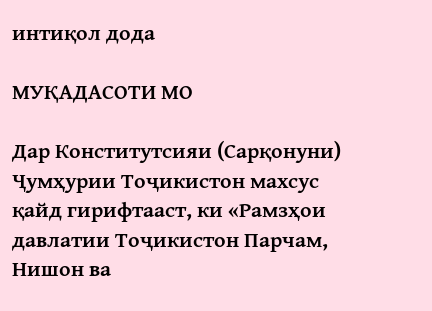интиқол дода

МУҚАДАСОТИ МО

Дар Конститутсияи (Сарқонуни) Ҷумҳурии Тоҷикистон махсус қайд гирифтааст, ки «Рамзҳои давлатии Тоҷикистон Парчам, Нишон ва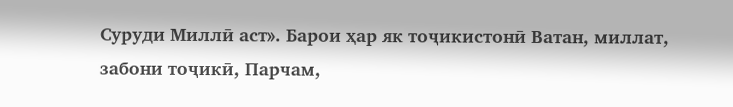Суруди Миллӣ аст». Барои ҳар як тоҷикистонӣ Ватан, миллат, забони тоҷикӣ, Парчам,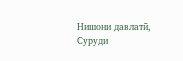Нишони давлатӣ, Суруди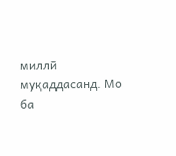миллӣ муқаддасанд. Мо ба